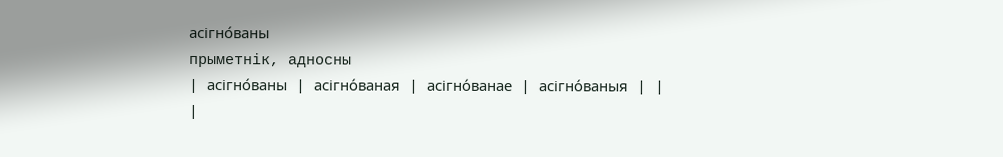асігно́ваны
прыметнік, адносны
| асігно́ваны | асігно́ваная | асігно́ванае | асігно́ваныя | |
|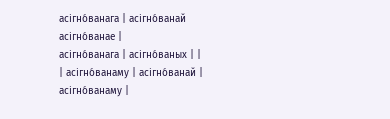асігно́ванага | асігно́ванай асігно́ванае |
асігно́ванага | асігно́ваных | |
| асігно́ванаму | асігно́ванай | асігно́ванаму |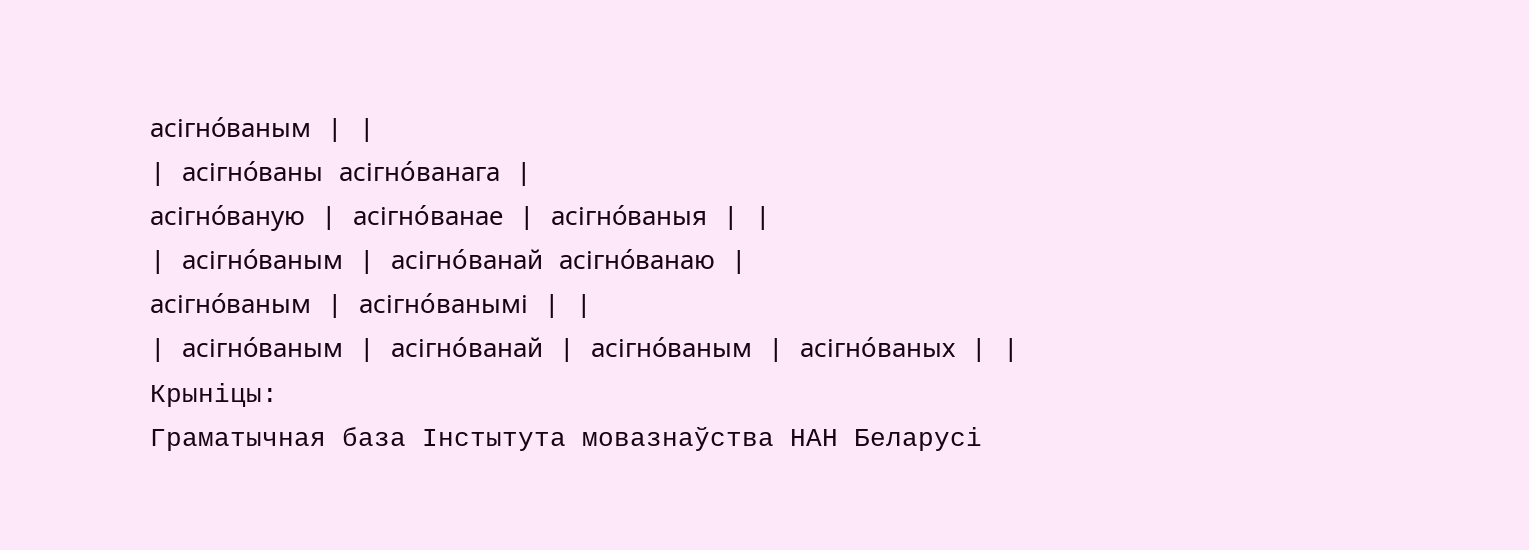асігно́ваным | |
| асігно́ваны асігно́ванага |
асігно́ваную | асігно́ванае | асігно́ваныя | |
| асігно́ваным | асігно́ванай асігно́ванаю |
асігно́ваным | асігно́ванымі | |
| асігно́ваным | асігно́ванай | асігно́ваным | асігно́ваных | |
Крыніцы:
Граматычная база Інстытута мовазнаўства НАН Беларусі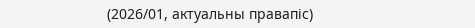(2026/01, актуальны правапіс)